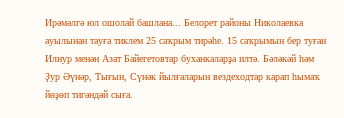Ирәмәлгә юл ошолай башлана... Белорет районы Николаевка ауылынан тауға тиклем 25 саҡрым тирәһе. 15 саҡрымын бер туған Илнур менән Азат Байегетовтар буханкаларҙа илтә. Бәләкәй һәм Ҙур Әүнәр, Тығын, Сүнәк йылғаларын вездеходтар карап һымаҡ йөҙөп тигәндәй сыға.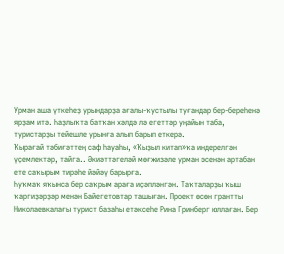Урман аша үткеһеҙ урындарҙа ағалы-ҡустылы туғандар бер-береһенә ярҙам итә. Һаҙлыҡта батҡан хәлдә лә егеттәр уңайын таба, туристарҙы тейешле урынға алып барып еткерә.
Ҡырағай тәбиғәттең саф һауаһы, «Ҡыҙыл китап»ҡа индерелгән үҫемлектәр, тайга.. Әкиәттәгеләй мөғжизәле урман эсенән артабан ете саҡырым тирәһе йәйәү барырға.
Һуҡмаҡ яҡынса бер саҡрым араға иҫәпләнгән. Таҡталарҙы ҡыш ҡаргиҙәрҙәр менән Байегетовтар ташыған. Проект өсөн грантты Николаевкалағы турист базаһы етәксеһе Рина Гринберг юллаған. Бер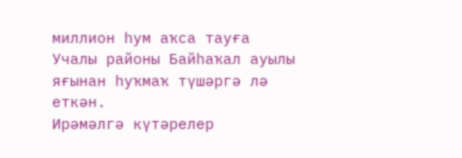миллион һум аҡса тауға Учалы районы Байһаҡал ауылы яғынан һуҡмаҡ түшәргә лә еткән.
Ирәмәлгә күтәрелер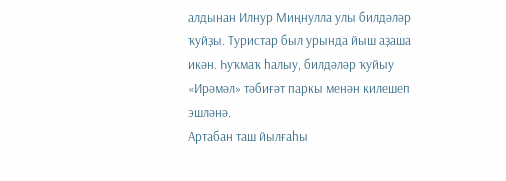алдынан Илнур Миңнулла улы билдәләр ҡуйҙы. Туристар был урында йыш аҙаша икән. Һуҡмаҡ һалыу, билдәләр ҡуйыу «Ирәмәл» тәбиғәт паркы менән килешеп эшләнә.
Артабан таш йылғаһы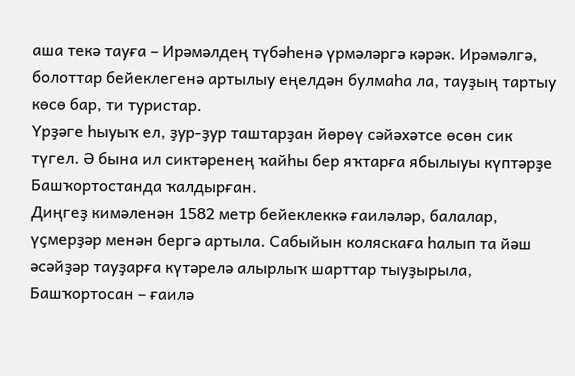аша текә тауға – Ирәмәлдең түбәһенә үрмәләргә кәрәк. Ирәмәлгә, болоттар бейеклегенә артылыу еңелдән булмаһа ла, тауҙың тартыу көсө бар, ти туристар.
Үрҙәге һыуыҡ ел, ҙур-ҙур таштарҙан йөрөү сәйәхәтсе өсөн сик түгел. Ә бына ил сиктәренең ҡайһы бер яҡтарға ябылыуы күптәрҙе Башҡортостанда ҡалдырған.
Диңгеҙ кимәленән 1582 метр бейеклеккә ғаиләләр, балалар, үҫмерҙәр менән бергә артыла. Сабыйын коляскаға һалып та йәш әсәйҙәр тауҙарға күтәрелә алырлыҡ шарттар тыуҙырыла, Башҡортосан – ғаилә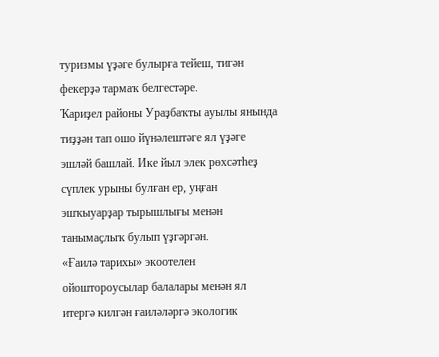туризмы үҙәге булырға тейеш, тигән фекерҙә тармаҡ белгестәре.
Ҡариҙел районы Ураҙбаҡты ауылы янында тиҙҙән тап ошо йүнәлештәге ял үҙәге эшләй башлай. Ике йыл элек рөхсәтһеҙ сүплек урыны булған ер, уңған эшҡыуарҙар тырышлығы менән танымаҫлыҡ булып үҙгәргән.
«Ғаилә тарихы» экоотелен ойоштороусылар балалары менән ял итергә килгән ғаиләләргә экологик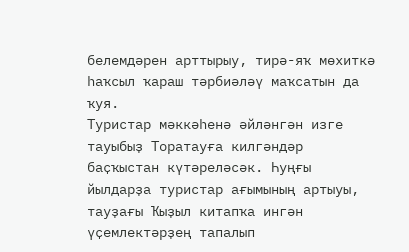белемдәрен арттырыу, тирә-яҡ мөхиткә һаҡсыл ҡараш тәрбиәләү маҡсатын да ҡуя.
Туристар мәккәһенә әйләнгән изге тауыбыҙ Торатауға килгәндәр баҫҡыстан күтәреләсәк. Һуңғы йылдарҙа туристар ағымының артыуы, тауҙағы Ҡыҙыл китапҡа ингән үҫемлектәрҙең тапалып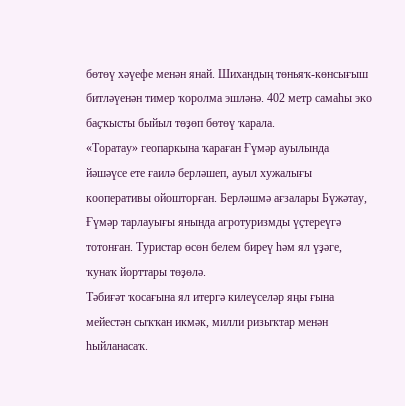бөтөү хәүефе менән янай. Шихандың төньяҡ-көнсығыш битләүенән тимер ҡоролма эшләнә. 402 метр самаһы эко баҫҡысты быйыл төҙөп бөтөү ҡарала.
«Торатау» геопаркына ҡараған Ғүмәр ауылында йәшәүсе ете ғаилә берләшеп, ауыл хужалығы кооперативы ойошторған. Берләшмә ағзалары Бүжәтау, Ғүмәр тарлауығы янында агротуризмды үҫтереүгә тотонған. Туристар өсөн белем биреү һәм ял үҙәге, ҡунаҡ йорттары төҙөлә.
Тәбиғәт ҡосағына ял итергә килеүселәр яңы ғына мейестән сыҡҡан икмәк, милли ризыҡтар менән һыйланасаҡ.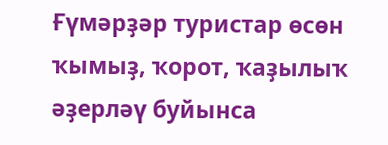Ғүмәрҙәр туристар өсөн ҡымыҙ, ҡорот, ҡаҙылыҡ әҙерләү буйынса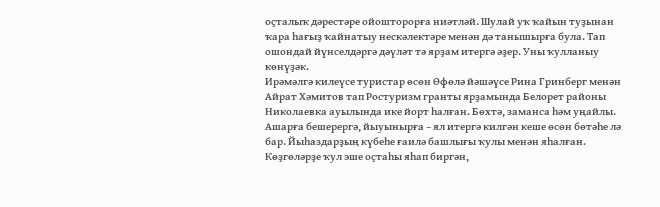оҫталыҡ дәрестәре ойошторорға ниәтләй. Шулай уҡ ҡайын туҙынан ҡара һағыҙ ҡайнатыу нескәлектәре менән дә танышырға була. Тап ошондай йүнселдәргә дәүләт тә ярҙам итергә әҙер. Уны ҡулланыу көнүҙәк.
Ирәмәлгә килеүсе туристар өсөн Өфөлә йәшәүсе Рина Гринберг менән Айрат Хәмитов тап Ростуризм гранты ярҙамында Белорет районы Николаевка ауылында ике йорт һалған. Бөхтә, заманса һәм уңайлы. Ашарға бешерергә, йыуынырға – ял итергә килгән кеше өсөн бөтәһе лә бар. Йыһаздарҙың күбеһе ғаилә башлығы ҡулы менән яһалған. Көҙгөләрҙе ҡул эше оҫтаһы яһап биргән,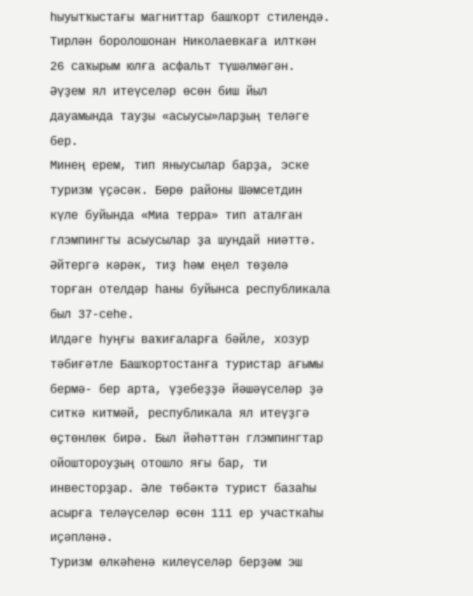һыуытҡыстағы магниттар башҡорт стилендә.
Тирлән боролошонан Николаевкаға илткән 26 саҡырым юлға асфальт түшәлмәгән. Әүҙем ял итеүселәр өсөн биш йыл дауамында тауҙы «асыусы»ларҙың теләге бер.
Минең ерем, тип яныусылар барҙа, эске туризм үҫәсәк. Бөрө районы Шәмсетдин күле буйында «Миа терра» тип аталған глэмпингты асыусылар ҙа шундай ниәттә. Әйтергә кәрәк, тиҙ һәм еңел төҙөлә торған отелдәр һаны буйынса республикала был 37-сеһе.
Илдәге һуңғы ваҡиғаларға бәйле, хозур тәбиғәтле Башҡортостанға туристар ағымы бермә- бер арта, үҙебеҙҙә йәшәүселәр ҙә ситкә китмәй, республикала ял итеүҙгә өҫтөнлөк бирә. Был йәһәттән глэмпингтар ойоштороуҙың отошло яғы бар, ти инвесторҙар. Әле төбәктә турист базаһы асырға теләүселәр өсөн 111 ер участкаһы иҫәпләнә.
Туризм өлкәһенә килеүселәр берҙәм эш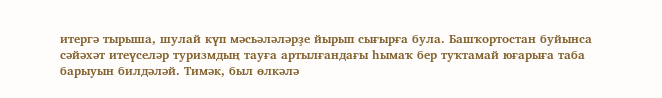итергә тырыша, шулай күп мәсьәләләрҙе йырып сығырға була. Башҡортостан буйынса сәйәхәт итеүселәр туризмдың тауға артылғандағы һымаҡ бер туҡтамай юғарыға таба барыуын билдәләй. Тимәк, был өлкәлә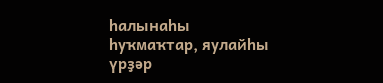һалынаһы һуҡмаҡтар, яулайһы үрҙәр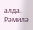алда.
Рәмилә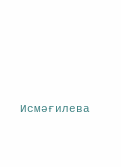Исмәғилева